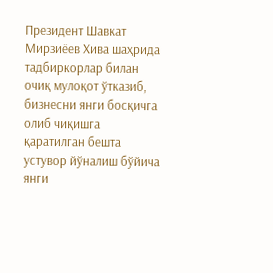Президент Шавкат Мирзиёев Хива шаҳрида тадбиркорлар билан очиқ мулоқот ўтказиб, бизнесни янги босқичга олиб чиқишга қаратилган бешта устувор йўналиш бўйича янги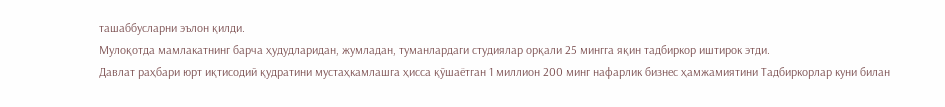ташаббусларни эълон қилди.
Мулоқотда мамлакатнинг барча ҳудудларидан, жумладан, туманлардаги студиялар орқали 25 мингга яқин тадбиркор иштирок этди.
Давлат раҳбари юрт иқтисодий қудратини мустаҳкамлашга ҳисса қўшаётган 1 миллион 200 минг нафарлик бизнес ҳамжамиятини Тадбиркорлар куни билан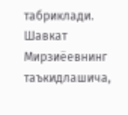табриклади.
Шавкат Мирзиёевнинг таъкидлашича,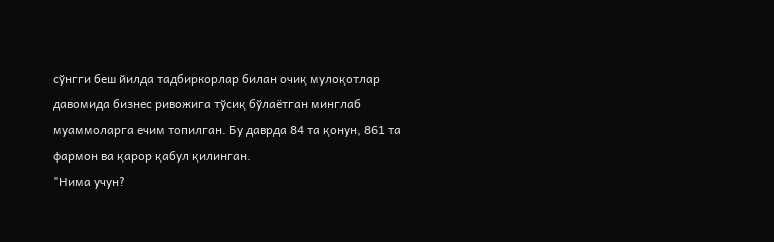сўнгги беш йилда тадбиркорлар билан очиқ мулоқотлар давомида бизнес ривожига тўсиқ бўлаётган минглаб муаммоларга ечим топилган. Бу даврда 84 та қонун, 861 та фармон ва қарор қабул қилинган.
"Нима учун?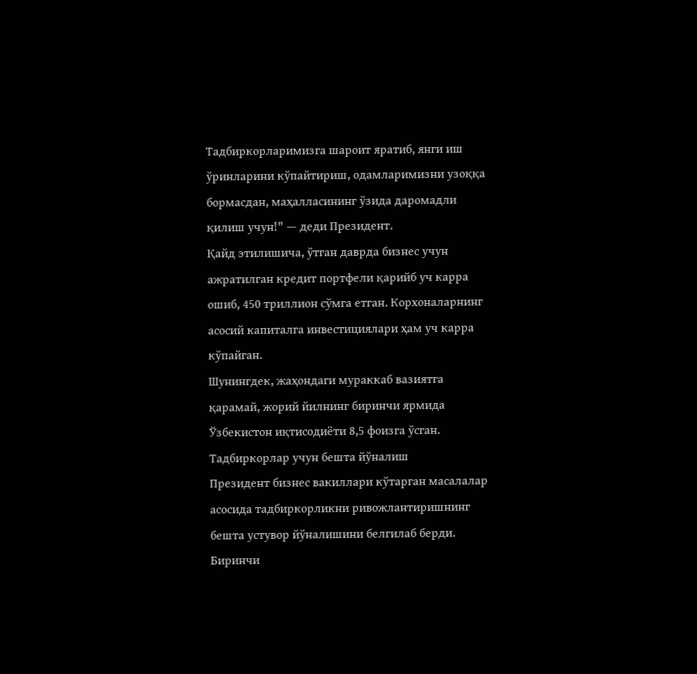Тадбиркорларимизга шароит яратиб, янги иш ўринларини кўпайтириш, одамларимизни узоққа бормасдан, маҳалласининг ўзида даромадли қилиш учун!" — деди Президент.
Қайд этилишича, ўтган даврда бизнес учун ажратилган кредит портфели қарийб уч карра ошиб, 450 триллион сўмга етган. Корхоналарнинг асосий капиталга инвестициялари ҳам уч карра кўпайган.
Шунингдек, жаҳондаги мураккаб вазиятга қарамай, жорий йилнинг биринчи ярмида Ўзбекистон иқтисодиёти 8,5 фоизга ўсган.
Тадбиркорлар учун бешта йўналиш
Президент бизнес вакиллари кўтарган масалалар асосида тадбиркорликни ривожлантиришнинг бешта устувор йўналишини белгилаб берди.
Биринчи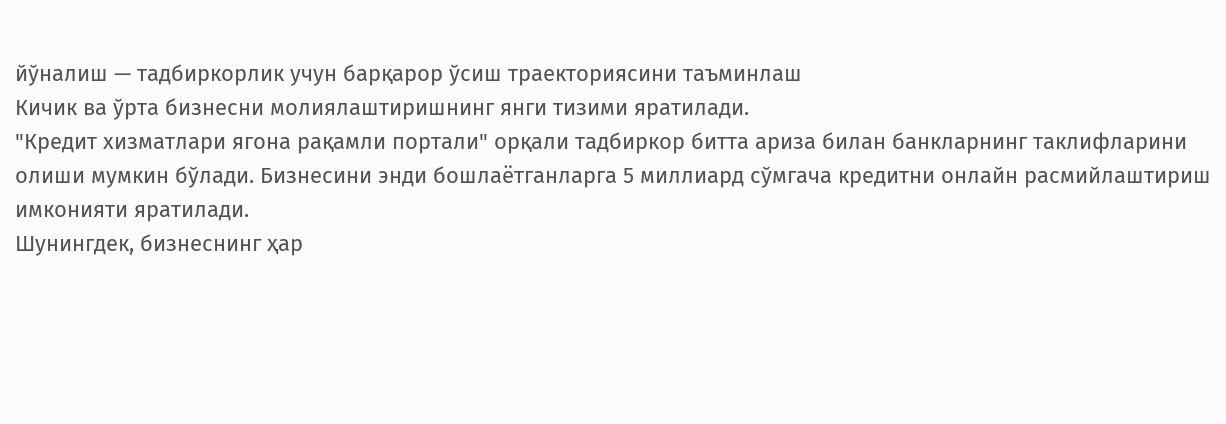йўналиш — тадбиркорлик учун барқарор ўсиш траекториясини таъминлаш
Кичик ва ўрта бизнесни молиялаштиришнинг янги тизими яратилади.
"Кредит хизматлари ягона рақамли портали" орқали тадбиркор битта ариза билан банкларнинг таклифларини олиши мумкин бўлади. Бизнесини энди бошлаётганларга 5 миллиард сўмгача кредитни онлайн расмийлаштириш имконияти яратилади.
Шунингдек, бизнеснинг ҳар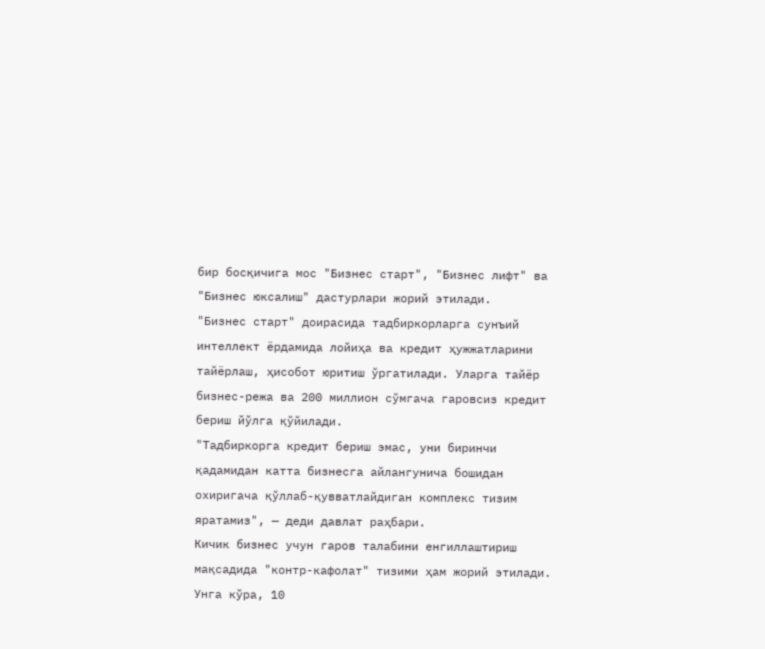бир босқичига мос "Бизнес старт", "Бизнес лифт" ва "Бизнес юксалиш" дастурлари жорий этилади.
"Бизнес старт" доирасида тадбиркорларга сунъий интеллект ёрдамида лойиҳа ва кредит ҳужжатларини тайёрлаш, ҳисобот юритиш ўргатилади. Уларга тайёр бизнес-режа ва 200 миллион сўмгача гаровсиз кредит бериш йўлга қўйилади.
"Тадбиркорга кредит бериш эмас, уни биринчи қадамидан катта бизнесга айлангунича бошидан охиригача қўллаб-қувватлайдиган комплекс тизим яратамиз", — деди давлат раҳбари.
Кичик бизнес учун гаров талабини енгиллаштириш мақсадида "контр-кафолат" тизими ҳам жорий этилади. Унга кўра, 10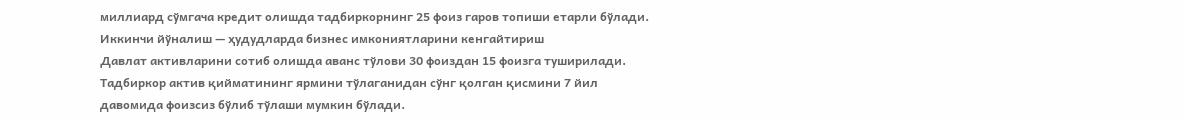миллиард сўмгача кредит олишда тадбиркорнинг 25 фоиз гаров топиши етарли бўлади.
Иккинчи йўналиш — ҳудудларда бизнес имкониятларини кенгайтириш
Давлат активларини сотиб олишда аванс тўлови 30 фоиздан 15 фоизга туширилади.
Тадбиркор актив қийматининг ярмини тўлаганидан сўнг қолган қисмини 7 йил давомида фоизсиз бўлиб тўлаши мумкин бўлади.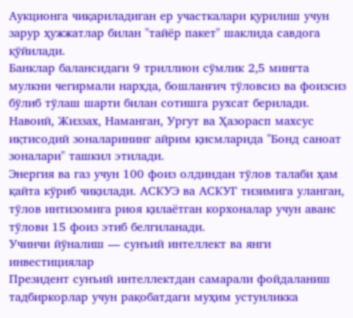Аукционга чиқариладиган ер участкалари қурилиш учун зарур ҳужжатлар билан "тайёр пакет" шаклида савдога қўйилади.
Банклар балансидаги 9 триллион сўмлик 2,5 мингта мулкни чегирмали нархда, бошланғич тўловсиз ва фоизсиз бўлиб тўлаш шарти билан сотишга рухсат берилади.
Навоий, Жиззах, Наманган, Ургут ва Ҳазорасп махсус иқтисодий зоналарининг айрим қисмларида "Бонд саноат зоналари" ташкил этилади.
Энергия ва газ учун 100 фоиз олдиндан тўлов талаби ҳам қайта кўриб чиқилади. АСКУЭ ва АСКУГ тизимига уланган, тўлов интизомига риоя қилаётган корхоналар учун аванс тўлови 15 фоиз этиб белгиланади.
Учинчи йўналиш — сунъий интеллект ва янги инвестициялар
Президент сунъий интеллектдан самарали фойдаланиш тадбиркорлар учун рақобатдаги муҳим устунликка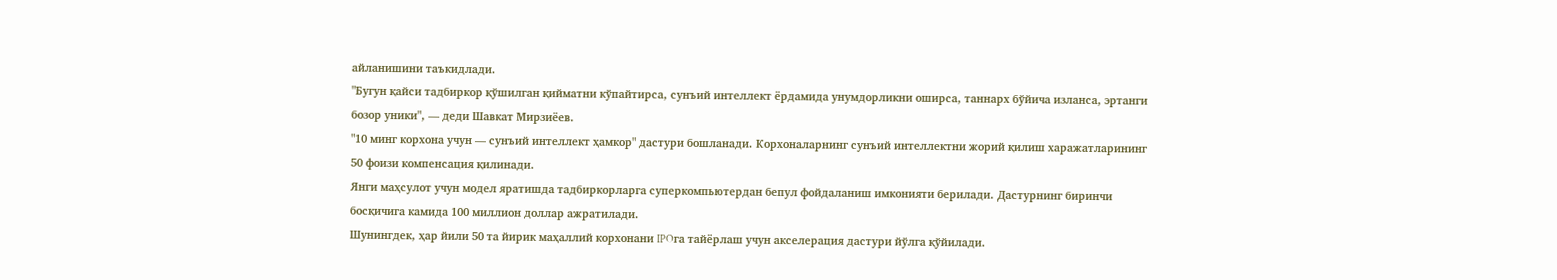айланишини таъкидлади.
"Бугун қайси тадбиркор қўшилган қийматни кўпайтирса, сунъий интеллект ёрдамида унумдорликни оширса, таннарх бўйича изланса, эртанги бозор уники", — деди Шавкат Мирзиёев.
"10 минг корхона учун — сунъий интеллект ҳамкор" дастури бошланади. Корхоналарнинг сунъий интеллектни жорий қилиш харажатларининг 50 фоизи компенсация қилинади.
Янги маҳсулот учун модел яратишда тадбиркорларга суперкомпьютердан бепул фойдаланиш имконияти берилади. Дастурнинг биринчи босқичига камида 100 миллион доллар ажратилади.
Шунингдек, ҳар йили 50 та йирик маҳаллий корхонани IPOга тайёрлаш учун акселерация дастури йўлга қўйилади.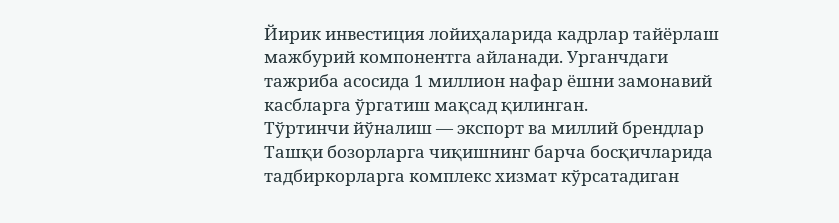Йирик инвестиция лойиҳаларида кадрлар тайёрлаш мажбурий компонентга айланади. Урганчдаги тажриба асосида 1 миллион нафар ёшни замонавий касбларга ўргатиш мақсад қилинган.
Тўртинчи йўналиш — экспорт ва миллий брендлар
Ташқи бозорларга чиқишнинг барча босқичларида тадбиркорларга комплекс хизмат кўрсатадиган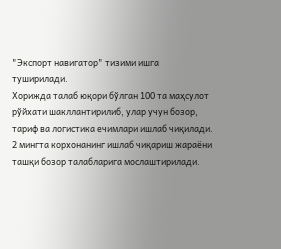"Экспорт навигатор" тизими ишга туширилади.
Хорижда талаб юқори бўлган 100 та маҳсулот рўйхати шакллантирилиб, улар учун бозор, тариф ва логистика ечимлари ишлаб чиқилади.
2 мингта корхонанинг ишлаб чиқариш жараёни ташқи бозор талабларига мослаштирилади.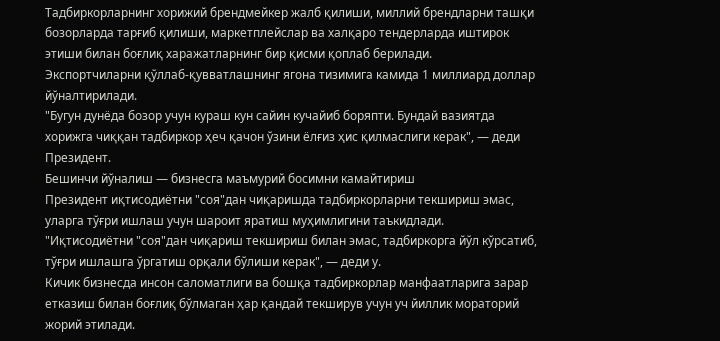Тадбиркорларнинг хорижий брендмейкер жалб қилиши, миллий брендларни ташқи бозорларда тарғиб қилиши, маркетплейслар ва халқаро тендерларда иштирок этиши билан боғлиқ харажатларнинг бир қисми қоплаб берилади.
Экспортчиларни қўллаб-қувватлашнинг ягона тизимига камида 1 миллиард доллар йўналтирилади.
"Бугун дунёда бозор учун кураш кун сайин кучайиб боряпти. Бундай вазиятда хорижга чиққан тадбиркор ҳеч қачон ўзини ёлғиз ҳис қилмаслиги керак", — деди Президент.
Бешинчи йўналиш — бизнесга маъмурий босимни камайтириш
Президент иқтисодиётни "соя"дан чиқаришда тадбиркорларни текшириш эмас, уларга тўғри ишлаш учун шароит яратиш муҳимлигини таъкидлади.
"Иқтисодиётни "соя"дан чиқариш текшириш билан эмас, тадбиркорга йўл кўрсатиб, тўғри ишлашга ўргатиш орқали бўлиши керак", — деди у.
Кичик бизнесда инсон саломатлиги ва бошқа тадбиркорлар манфаатларига зарар етказиш билан боғлиқ бўлмаган ҳар қандай текширув учун уч йиллик мораторий жорий этилади.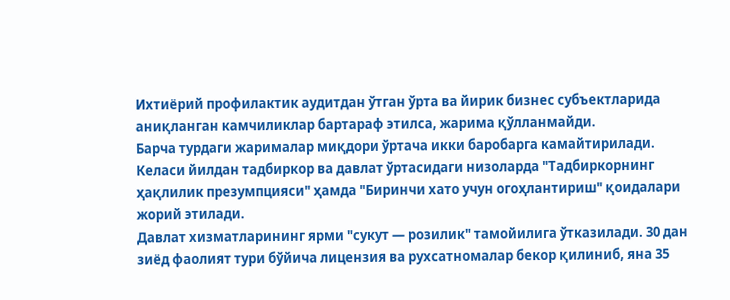Ихтиёрий профилактик аудитдан ўтган ўрта ва йирик бизнес субъектларида аниқланган камчиликлар бартараф этилса, жарима қўлланмайди.
Барча турдаги жарималар миқдори ўртача икки баробарга камайтирилади.
Келаси йилдан тадбиркор ва давлат ўртасидаги низоларда "Тадбиркорнинг ҳақлилик презумпцияси" ҳамда "Биринчи хато учун огоҳлантириш" қоидалари жорий этилади.
Давлат хизматларининг ярми "сукут — розилик" тамойилига ўтказилади. 30 дан зиёд фаолият тури бўйича лицензия ва рухсатномалар бекор қилиниб, яна 35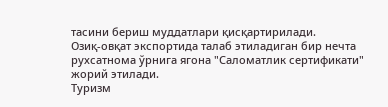тасини бериш муддатлари қисқартирилади.
Озиқ-овқат экспортида талаб этиладиган бир нечта рухсатнома ўрнига ягона "Саломатлик сертификати" жорий этилади.
Туризм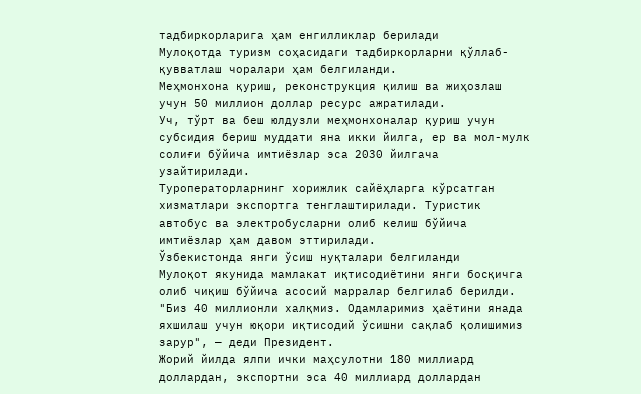тадбиркорларига ҳам енгилликлар берилади
Мулоқотда туризм соҳасидаги тадбиркорларни қўллаб-қувватлаш чоралари ҳам белгиланди.
Меҳмонхона қуриш, реконструкция қилиш ва жиҳозлаш учун 50 миллион доллар ресурс ажратилади.
Уч, тўрт ва беш юлдузли меҳмонхоналар қуриш учун субсидия бериш муддати яна икки йилга, ер ва мол-мулк солиғи бўйича имтиёзлар эса 2030 йилгача узайтирилади.
Туроператорларнинг хорижлик сайёҳларга кўрсатган хизматлари экспортга тенглаштирилади. Туристик автобус ва электробусларни олиб келиш бўйича имтиёзлар ҳам давом эттирилади.
Ўзбекистонда янги ўсиш нуқталари белгиланди
Мулоқот якунида мамлакат иқтисодиётини янги босқичга олиб чиқиш бўйича асосий марралар белгилаб берилди.
"Биз 40 миллионли халқмиз. Одамларимиз ҳаётини янада яхшилаш учун юқори иқтисодий ўсишни сақлаб қолишимиз зарур", — деди Президент.
Жорий йилда ялпи ички маҳсулотни 180 миллиард доллардан, экспортни эса 40 миллиард доллардан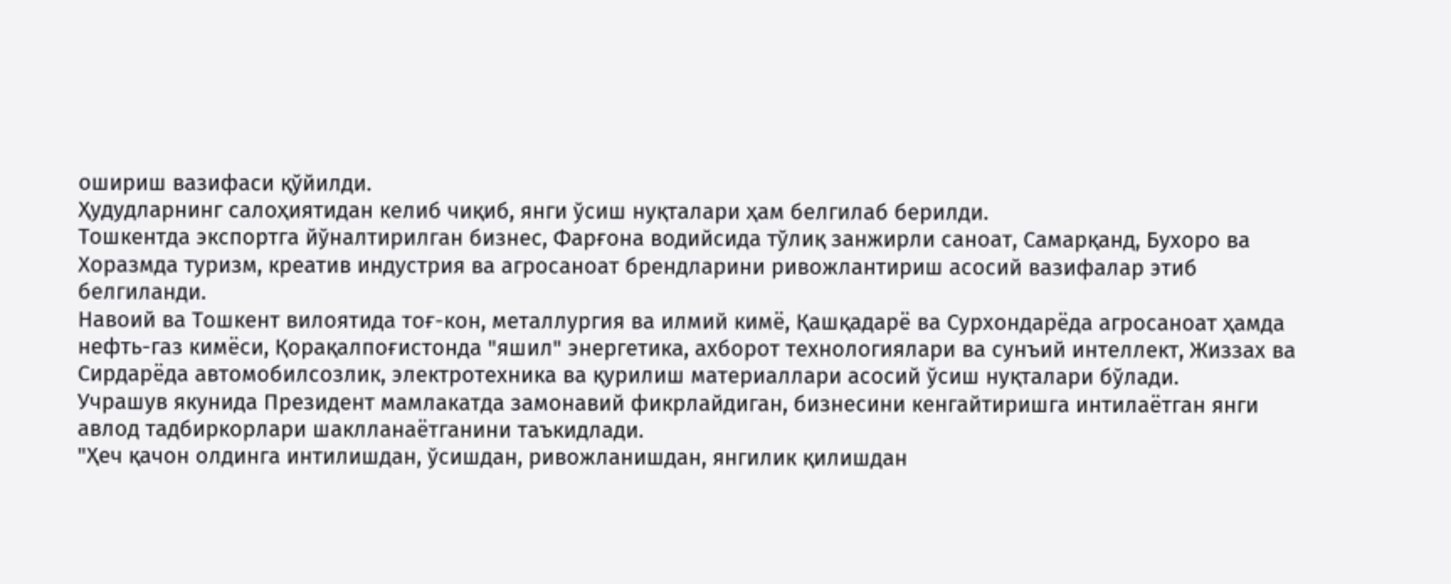ошириш вазифаси қўйилди.
Ҳудудларнинг салоҳиятидан келиб чиқиб, янги ўсиш нуқталари ҳам белгилаб берилди.
Тошкентда экспортга йўналтирилган бизнес, Фарғона водийсида тўлиқ занжирли саноат, Самарқанд, Бухоро ва Хоразмда туризм, креатив индустрия ва агросаноат брендларини ривожлантириш асосий вазифалар этиб белгиланди.
Навоий ва Тошкент вилоятида тоғ-кон, металлургия ва илмий кимё, Қашқадарё ва Сурхондарёда агросаноат ҳамда нефть-газ кимёси, Қорақалпоғистонда "яшил" энергетика, ахборот технологиялари ва сунъий интеллект, Жиззах ва Сирдарёда автомобилсозлик, электротехника ва қурилиш материаллари асосий ўсиш нуқталари бўлади.
Учрашув якунида Президент мамлакатда замонавий фикрлайдиган, бизнесини кенгайтиришга интилаётган янги авлод тадбиркорлари шаклланаётганини таъкидлади.
"Ҳеч қачон олдинга интилишдан, ўсишдан, ривожланишдан, янгилик қилишдан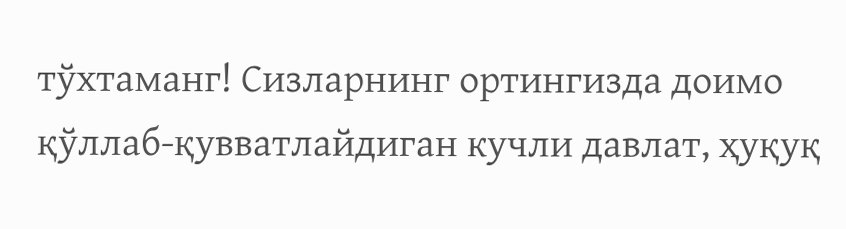тўхтаманг! Сизларнинг ортингизда доимо қўллаб-қувватлайдиган кучли давлат, ҳуқуқ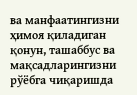ва манфаатингизни ҳимоя қиладиган қонун, ташаббус ва мақсадларингизни рўёбга чиқаришда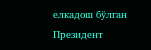елкадош бўлган Президент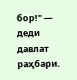бор!" — деди давлат раҳбари.